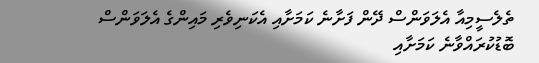ތެލެސީމިއާ އެލަވަންސް ދޭން ފަށާނެ ކަމަށާއި އެކަނިވެރި މައިންގެ އެލަވަންސް ބޮޑުކުރައްވާނެ ކަމަށާއި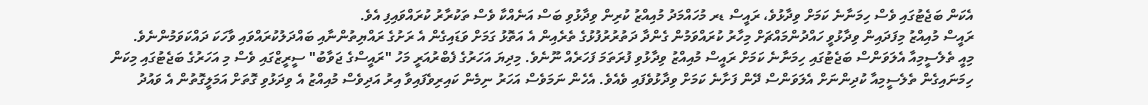އެކަން ބަޖެޓުގައި ވެސް ހިމަނާނެ ކަމަށް ވިދާޅުވެ، ރައީސް ޑރ މުހައްމަދު މުއިއްޒު ކުރިން ވިދާޅުވި ބަސް އަނެއްކާ ވެސް ތަކުރާރު ކުރައްވައިފި އެވެ.
ރައީސް މުއިއްޒު މިފަދައިން ވިދާޅުވީ ހައްދުންމައްޗަށް މިހާރު ކުރައްވަމުން ގެންދާ ދަތުރުރުފުޅުގެ ތެރެއިން އެ އަތޮޅު ގަމަށް ވަޑައިގެން އެ ރަށުގެ ރައްޔިތުންނާއި ބައްދަލުކުރައްވައި ވާހަކަ ދައްކަވަމުންނެވެ.
މިއީ ތެލެސީމިއާ އެލަވަންސް ބަޖެޓުގައި ހިމަނާނެ ކަމަށް ރައީސް މުއިއްޒު ވިދާޅުވި ފުރަތަމަ ފަހަރެއް ނޫނެވެ. މިދިޔަ އަހަރުގެ ފެބްރުއަރީ މަހު "ރައީސްގެ ޖަވާބު" ސީރީޒްގައި ވެސް މި އަހަރުގެ ބަޖެޓުގައި މިކަން ހިމަނައިގެން ތެލެސީމިއާ ކުދިންނަށް އެލަވަންސް ދޭން ފަށާނެ ކަމަށް ވިދާޅުވެފައި ވެއެވެ. އެހެން ނަމަވެސް އަހަރު ނިމެން ކައިރިވެފައިވާ އިރު އަދިވެސް މުއިއްޒު އެ ވިދަޅުވި ގޮތަށް އަމަލީގޮތުން އެ ވައުދު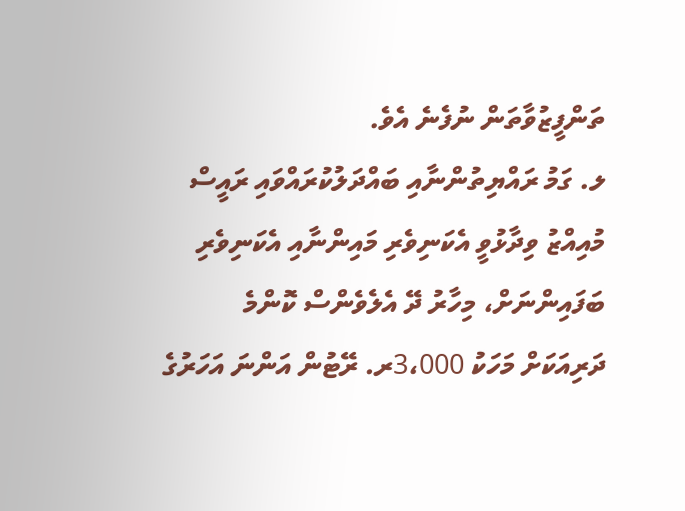ތަންފީޒުވާތަން ނުފެނެ އެވެ.
ލ. ގަމު ރައްޔިތުންނާއި ބައްދަލުކުރައްވައި ރައީސް މުއިއްޒު ވިދާޅުވީ އެކަނިވެރި މައިންނާއި އެކަނިވެރި ބަފައިންނަށް، މިހާރު ދޭ އެލެވެންސް ކޮންމެ ދަރިއަކަށް މަހަކު 3،000ރ. ރޭޓުން އަންނަ އަހަރުގެ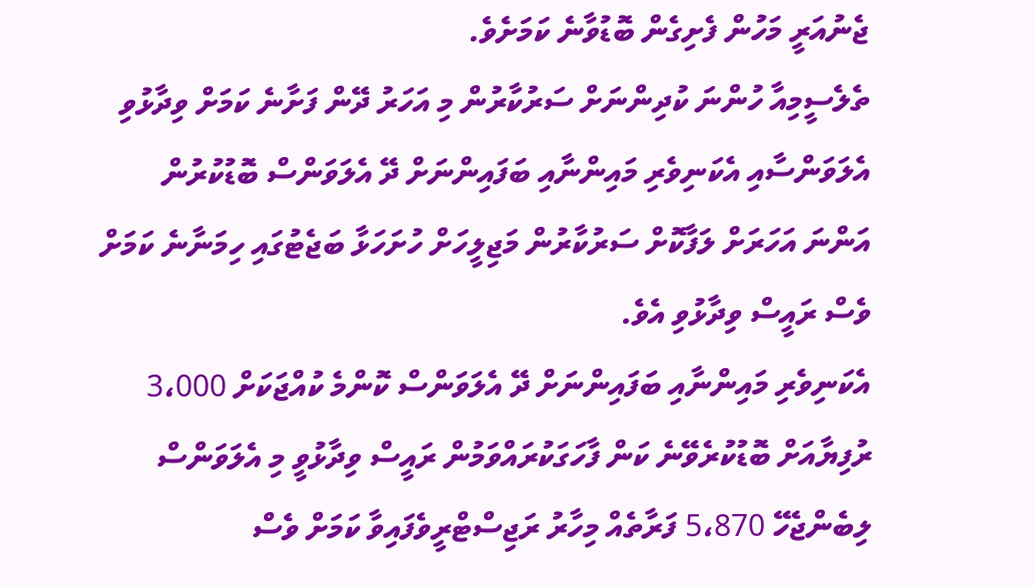ޖެނުއަރީ މަހުން ފެށިގެން ބޮޑުވާނެ ކަމަށެވެ.
ތެލެސީމިއާ ހުންނަ ކުދިންނަށް ސަރުކާރުން މި އަހަރު ދޭން ފަށާނެ ކަމަށް ވިދާޅުވި އެލަވަންސާއި އެކަނިވެރި މައިންނާއި ބަފައިންނަށް ދޭ އެލަވަންސް ބޮޑުކުރުން އަންނަ އަހަރަށް ލަފާކޮށް ސަރުކާރުން މަޖިލީހަށް ހުށަހަޅާ ބަޖެޓުގައި ހިމަނާނެ ކަމަށް ވެސް ރައީސް ވިދާޅުވި އެވެ.
އެކަނިވެރި މައިންނާއި ބަފައިންނަށް ދޭ އެލަވަންސް ކޮންމެ ކުއްޖަކަށް 3،000 ރުފިޔާއަށް ބޮޑުކުރެވޭނެ ކަން ފާހަގަކުރައްވަމުން ރައީސް ވިދާޅުވީ މި އެލަވަންސް ލިބެންޖެހޭ 5،870 ފަރާތެއް މިހާރު ރަޖިސްޓްރީވެފައިވާ ކަމަށް ވެސް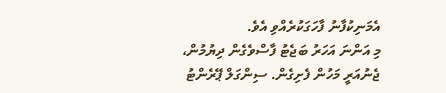އެމަނިކުފާނު ފާހަގަކުރެއްވި އެވެ.
މި އަންނަ އަހަރު ބަޖެޓު ފާސްވެގެން ދިޔުމުން، ޖެނުއަރީ މަހުން ފެށިގެން. ސިންގަލް ޕޭރެންޓު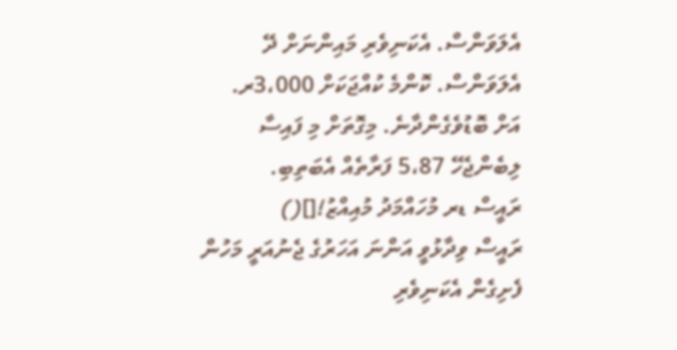އެލަވަންސް. އެކަނިވެރި މައިންނަށް ދޭ އެލަވަންސް. ކޮންމެ ކުއްޖަކަށް 3،000ރ. އަށް ބޮޑުވެގެންދާނެ. މިގޮތަށް މި ފައިސާ ލިބެންޖެހޭ 5،87 ފަރާތެއް އެބަތިބި.
ރައީސް ޑރ މުހައްމަދު މުއިއްޒު![]()
ރައީސް ވިދާޅުވީ އަންނަ އަހަރުގެ ޖެނުއަރީ މަހުން ފެށިގެން އެކަނިވެރި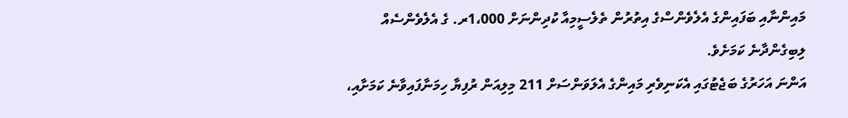މައިންނާއި ބަފައިންގެ އެލެވެންސްގެ އިތުރުން ތެލެސީމިއާ ކުދިންނަށް 1،000ރ. ގެ އެލެވެންސެއް ލިބިގެންދާނެ ކަމަށެވެ.
އަންނަ އަހަރުގެ ބަޖެޓުގައި އެކަނިވެރި މައިންގެ އެލަވަންސަށް 211 މިލިއަން ރުފިޔާ ހިމަނާފައިވާނެ ކަމަށާއި،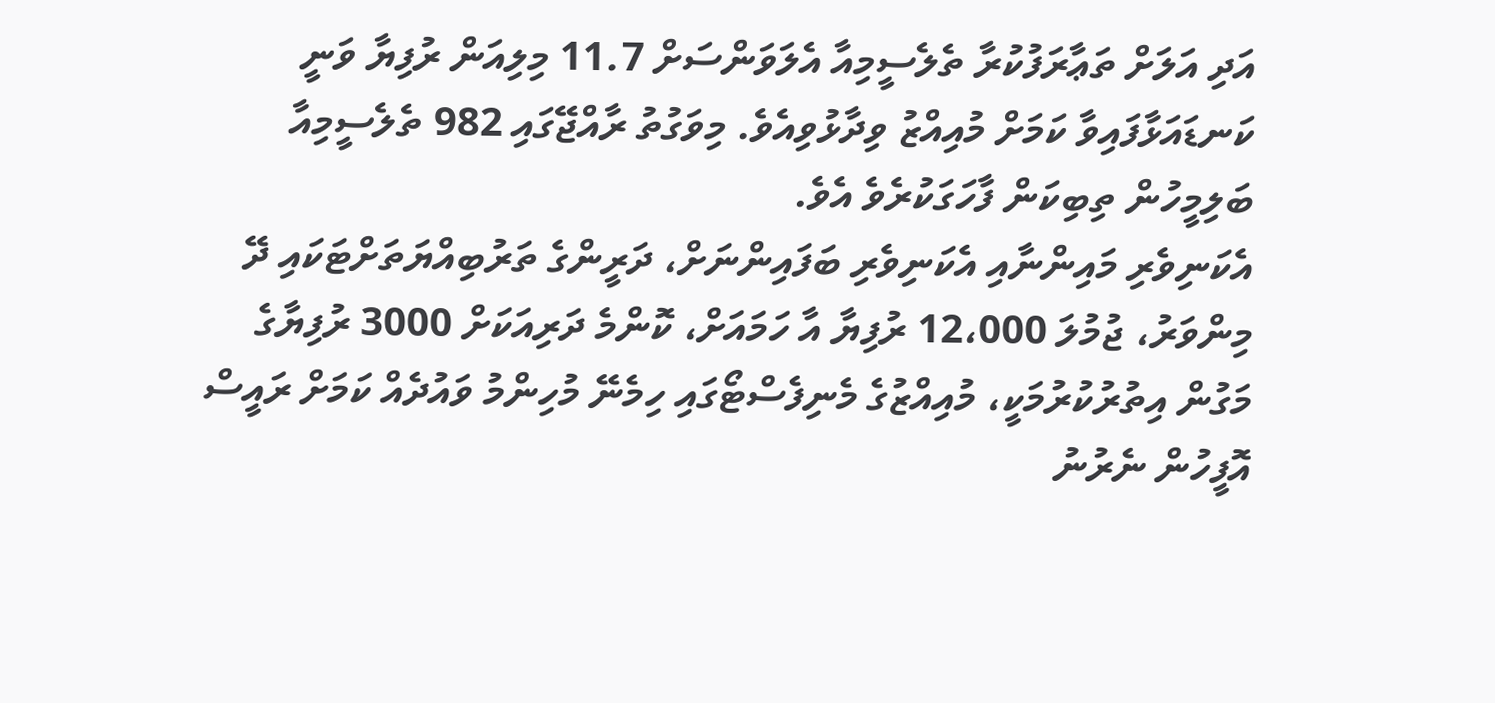އަދި އަލަށް ތަޢާރަފުކުރާ ތެލެސީމިއާ އެލަވަންސަށް 11.7 މިލިއަން ރުފިޔާ ވަނީ ކަނޑައަޅާފައިވާ ކަމަށް މުއިއްޒު ވިދާޅުވިއެވެ. މިވަގުތު ރާއްޖޭގައި 982 ތެލެސީމިއާ ބަލިމީހުން ތިބިކަން ފާހަގަކުރެވެ އެވެ.
އެކަނިވެރި މައިންނާއި އެކަނިވެރި ބަފައިންނަށް، ދަރީންގެ ތަރުބިއްޔަތަށްޓަކައި ދޭ މިންވަރު، ޖުމުލަ 12،000 ރުފިޔާ އާ ހަމައަށް، ކޮންމެ ދަރިއަކަށް 3000 ރުފިޔާގެ މަގުން އިތުރުކުރުމަކީ، މުއިއްޒުގެ މެނިފެސްޓޯގައި ހިމެނޭ މުހިންމު ވައުދެއް ކަމަށް ރައީސް އޮފީހުން ނެރުނު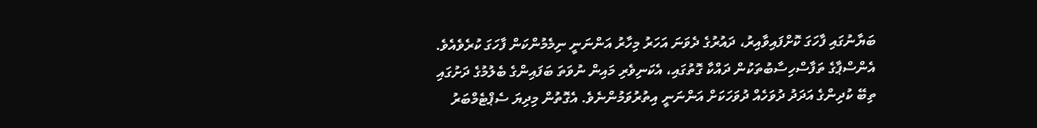ބަޔާނުގައި ފާހަގަ ކޮށްފައިވާއިރު، ދައުރުގެ ދެވަނަ އަހަރު މިހާރު އަންނަނީ ނިމެމުންކަން ފާހަގަ ކުރެވެއެވެ.
އެންސްޕާގެ ތަފާސްހިސާބުތަކުން ދައްކާ ގޮތުގައި، އެކަނިވެރި މައިން ނުވަތަ ބަފައިންގެ ބެލުމުގެ ދަށުގައި ތިބޭ ކުދިންގެ އަދަދު ދުވަހެއް ދުވަހަކަށް އަންނަނީ އިތުރުވަމުންނެވެ. އެގޮތުން މިދިޔަ ސެޕްޓެމްބަރު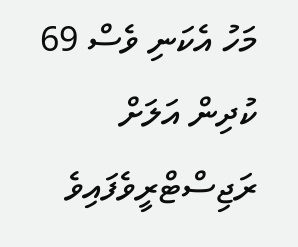މަހު އެކަނި ވެސް 69 ކުދިން އަލަށް ރަޖިސްޓްރީވެފައިވެ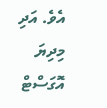އެވެ. އަދި މިދިޔަ އޮގަސްޓް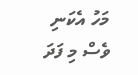މަހު އެކަނި ވެސް މި ފަދަ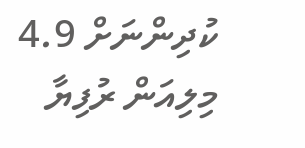ކުދިންނަށް 4.9 މިލިއަން ރުފިޔާ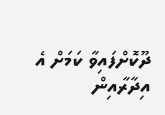ދޫކޮށްފައިވާ ކަމަށް އެ އިދާރާއިން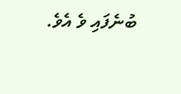ބުނެފައި ވެ އެވެ.